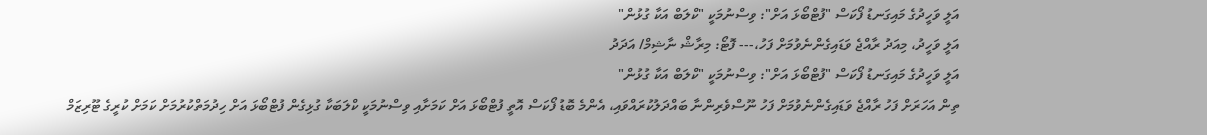އަލީ ވަހީދުގެ މައިގަނޑު ފޯކަސް "ފުޓްބޯޅަ އަށް": ވިސްނުމަކީ "ކްލަބް އަކާ ގުޅުން"
އަލީ ވަހީދު، މިއަދު ރާއްޖެ ވަޑައިގެންނެވުމަށް ފަހު،--- ފޮޓޯ: މިރާޝް ނާޝިމް/ އަދަދު
އަލީ ވަހީދުގެ މައިގަނޑު ފޯކަސް "ފުޓްބޯޅަ އަށް": ވިސްނުމަކީ "ކްލަބް އަކާ ގުޅުން"
ތިން އަހަރަށް ފަހު ރާއްޖެ ވަޑައިގެންނެވުމަށް ފަހު ނޫސްވެރިންނާ ބައްދަލުކުރައްވައި، އެންމެ ބޮޑު ފޯކަސް އޮތީ ފުޓްބޯޅަ އަށް ކަމަށާއި ވިސްނުމަކީ ކްލަބަކާ ގުޅިގެން ފުޓްބޯޅަ އަށް ހިދުމަތްކުރުމަށް ކަމަށް ކުރީގެ ޓޫރިޒަމް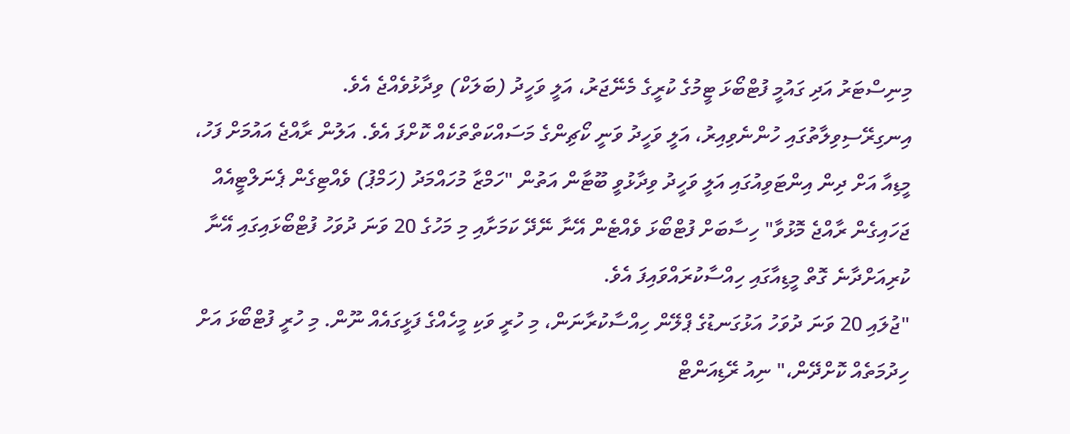މިނިސްޓަރު އަދި ގައުމީ ފުޓްބޯޅަ ޓީމުގެ ކުރީގެ މެނޭޖަރު، އަލީ ވަހީދު (ބަލަކް) ވިދާޅުވެއްޖެ އެވެ.
އިނގިރޭސިވިލާތުގައި ހުންނެވިއިރު، އަލީ ވަހީދު ވަނީ ކޯޗިންގެ މަސައްކަތްތަކެއް ކޮށްފަ އެވެ. އަލުން ރާއްޖެ އައުމަށް ފަހު، މީޑިއާ އަށް ދިން އިންޓަވިއުގައި އަލީ ވަހީދު ވިދާޅުވީ ބޫޓާން އަތުން "ހަމްޒާ މުހައްމަދު (ހަމްޕު) ވެއްޓިގެން ޕެނަލްޓީއެއް ޖަހައިގެން ރާއްޖެ މޮޅުވާ" ހިސާބަށް ފުޓްބޯޅަ ވެއްޓެން އޭނާ ނޭދޭ ކަމަށާއި މި މަހުގެ 20 ވަނަ ދުވަހު ފުޓްބޯޅައިގައި އޭނާ ކުރިއަށްދާނެ ގޮތް މީޑިއާގައި ހިއްސާކުރައްވައިފަ އެވެ.
"ޖުލައި 20 ވަނަ ދުވަހު އަޅުގަނޑުގެ ޕްލޭން ހިއްސާކުރާނަން، މި ހުރީ ވަކި މީހެއްގެ ފަޅީގައެއް ނޫން. މި ހުރީ ފުޓްބޯޅަ އަށް ހިދުމަތެއް ކޮށްދޭން،" ނިއު ރޭޑިއަންޓް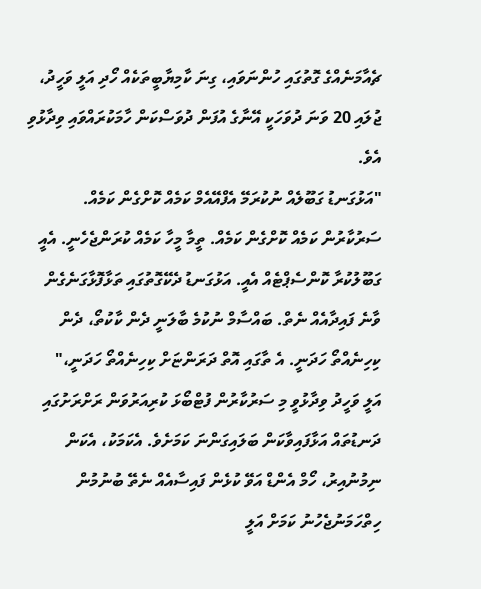ޗެއާމަނެއްގެ ގޮތުގައި ހުންނަވައި، ގިނަ ކާމިޔާބީތަކެއް ހޯދި އަލީ ވަހީދު، ޖުލައި 20 ވަނަ ދުވަހަކީ އޭނާގެ އުފަން ދުވަސްކަން ހާމަކުރައްވައި ވިދާޅުވި އެވެ.
"އަޅުގަނޑު ގަބޫލެއް ނުކުރަމޭ އެފްއޭއެމް ކަމެއް ކޮށްގެން ކަމެއް. ސަރުކާރުން ކަމެއް ކޮށްގެން ކަމެއް. ތީމާ މީހާ ކަމެއް ކުރަންޖެހެނީ. އެއީ ގަބޫލުކުރާ ކޮންސެޕްޓެއް އެއީ. އަޅުގަނޑު ދެކޭގޮތުގައި ތަޅާފޮޅާގަނެގެން ވާނެ ފައިދާއެއް ނެތް. ބައްސާމް ނުކުމެ ބާލަނީ ދެން ކާކުތޯ، ދެން ކިހިނެއްތޯ ހަދަނީ. އެ ތާގައި އޮތް ދަރަންޏަށް ކިހިނެއްތޯ ހަދަނީ،"
އަލީ ވަހީދު ވިދާޅުވީ މި ސަރުކާރުން ފުޓްބޯޅަ ކުރިއަރުވަން ރަށްރަށުގައި ދަނޑުތައް އަޅާފައިވާކަން ބަލައިގަންނަ ކަމަށެވެ. އެކަމަކު، އެކަން ނިމުނުއިރު، ހޯމް އެންޑް އަވޭ ކުޅެން ފައިސާއެއް ނެތޭ ބުނުމުން ހިތްހަމަނުޖެހުނު ކަމަށް އަލީ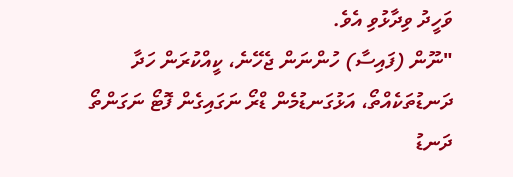ވަހީދު ވިދާޅުވި އެވެ.
"ނޫން (ފައިސާ) ހުންނަން ޖެހޭނެ، ކީއްކުރަން ހަދާ ދަނޑުތަކެއްތޯ، އަޅުގަނޑުމެން ޑްރޯ ނަގައިގެން ފޮޓޯ ނަގަންތޯ ދަނޑު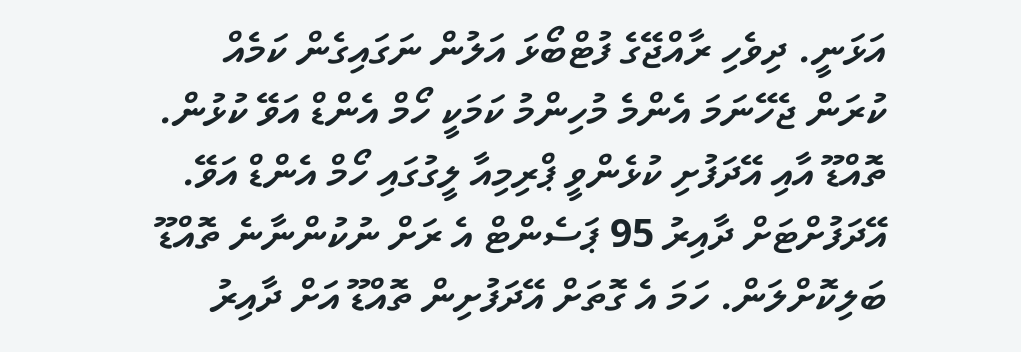އަޅަނީ. ދިވެހި ރާއްޖޭގެ ފުޓްބޯޅަ އަލުން ނަގައިގެން ކަމެއް ކުރަން ޖެހޭނަމަ އެންމެ މުހިންމު ކަމަކީ ހޯމް އެންޑް އަވޭ ކުޅުން. ތޮއްޑޫ އާއި އޭދަފުށި ކުޅެންވީ ޕްރިމިއާ ލީގުގައި ހޯމް އެންޑް އަވޭ. އޭދަފުށްޓަށް ދާއިރު 95 ޕަސެންޓް އެ ރަށް ނުކުންނާނެ ތޮއްޑޫ ބަލިކޮށްލަން. ހަމަ އެ ގޮތަށް އޭދަފުށިން ތޮއްޑޫ އަށް ދާއިރު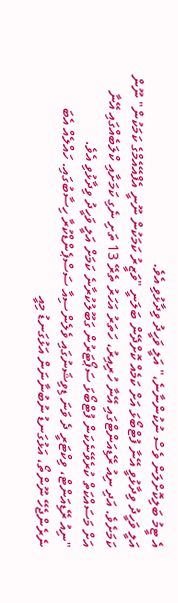އެ ޓީމު ބަލިކޮށްލަން ވެސް ނުކުންނާނެ،" އަލީ ވަހީދު ވިދާޅުވި އެވެ.
އަލީ ވަހީދު ވިދާޅުވީ އޭނާ ފުޓްބޯޅަ އަށް ކަމެއް ކޮށްދޭން ބަލަނީ "ވަޒީރު ކަމަކުން ނޫނީ އެފްއޭއެމްގެ ކަމަކުން" ނޫން ކަމަށެވެ. އަދި ނިއު ރޭޑިއަންޓްގައި އޭނާ ހުރިއިރު، ހަތަރު އަހަރު ތެރޭ 13 ތަށި ނެގި ކަމަށާއި ކްލަބެއްގައި އޭނާ އަށް މަސައްކަތް ކުރެވޭނެކަން ފުޓްބޯޅަ ސަޕޯޓަރުން ގަބޫލުކުރާނެ ކަމަށް އަލީ ވަހީދު ވިދާޅުވި އެވެ.
"ނިއު ރޭޑިއަންޓް، ވިކްޓަރީ ދެ ވަނަ ޑިވިޝަނުގައި ވެލެންސިއާ ސަސްޕެންޑްކުރާ ހިސާބުގައި. ހައްލެއް އެބަ ނެރެންޖެހޭ ނޫންތޯ، އަޅުގަނޑު ނުބުނާނަން އަޅުގަނޑު މިއީ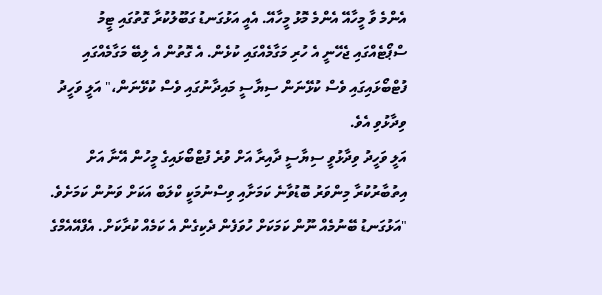އެންމެ ވާ މީހާއޭ އެންމެ މޮޅު މީހާއޭ. އެއީ އަޅުގަނޑު ގަބޫލުކުރާ ގޮތުގައި ޓީމު ސްޕޯޓެއްގައި ޖެހޭނީ އެ ހުރި މަގާމެއްގައި ކުޅެން. އެ ގޮތުން އެ ލިބޭ މަގާމެއްގައި ފުޓްބޯޅައިގައި ވެސް ކުޅޭނަން ސިޔާސީ މައިދާނުގައި ވެސް ކުޅޭނަން،" އަލީ ވަހީދު ވިދާޅުވި އެވެ.
އަލީ ވަހީދު ވިދާޅުވީ ސިޔާސީ ދާއިރާ އަށް ވުރެ ފުޓްބޯޅައިގެ މީހުން އޭނާ އަށް އިތުބާރުކުރާ މިންވަރު ބޮޑުވާނެ ކަމަށާއި ވިސްނުމަކީ ކްލަބް އަކަށް ވަނުން ކަމަށެވެ.
"އަޅުގަނޑު ބޭނުމެއް ނޫން ކަމަކަށް ހުވަފެން ދެކިގެން އެ ކަމެއް ކުރާކަށް. އެފްއޭއެމްގެ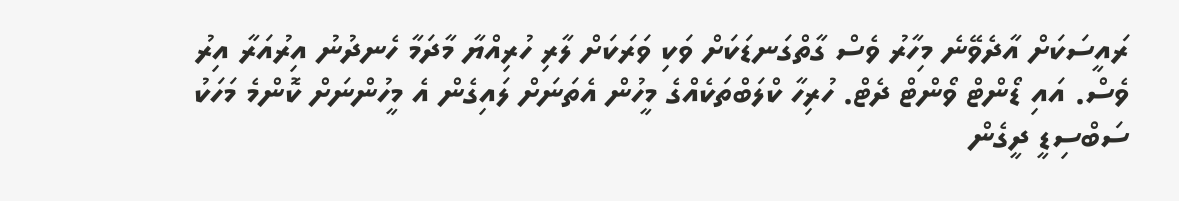ރައީސަކަށް އާދެވޭނެ މިހާރު ވެސް ގާތްގަނޑަކަށް ވަކި ވަރަކަށް ލާރި ހުރިއްޔާ މާދަމާ ހެނދުނު އިރުއަރާ އިރު ވެސް. އައި ޑޯންޓް ވޯންޓް ދެޓް. ހުރިހާ ކްލަބްތަކެއްގެ މީހުން އެތަނަށް ލައިގެން އެ މީހުންނަށް ކޮންމެ މަހަކު ސަބްސިޑީ ދީގެން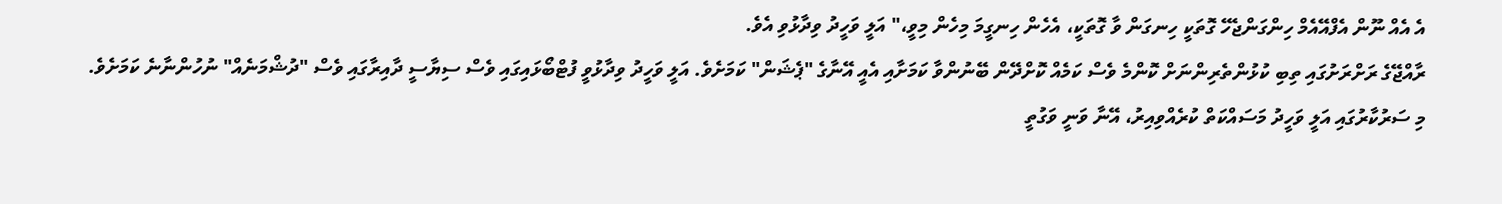އެ އެއް ނޫން އެފްއޭއެމް ހިންގަންޖެހޭ ގޮތަކީ ހިނގަން ވާ ގޮތަކީ، އެހެން ހިނގީމަ މިހެން މިވީ،" އަލީ ވަހީދު ވިދާޅުވި އެވެ.
ރާއްޖޭގެ ރަށްރަށުގައި ތިބި ކުޅުންތެރިންނަށް ކޮންމެ ވެސް ކަމެއް ކޮށްދޭން ބޭނުންވާ ކަމަށާއި އެއީ އޭނާގެ "ޕެޝަން" ކަމަށެވެ. އަލީ ވަހީދު ވިދާޅުވީ ފުޓްބޯޅައިގައި ވެސް ސިޔާސީ ދާއިރާގައި ވެސް "ދުޝްމަނެއް" ނުހުންނާނެ ކަމަށެވެ.
މި ސަރުކާރުގައި އަލީ ވަހީދު މަސައްކަތް ކުރެއްވިއިރު، އޭނާ ވަނީ ވަގުތީ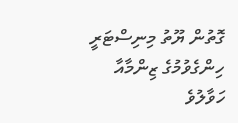ގޮތުން ޔޫތު މިނިސްޓަރީ ހިންގެވުމުގެ ޒިންމާއާ ހަވާލުވެ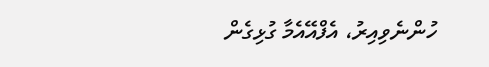ހުންނެވިއިރު، އެފްއޭއެމާ ގުޅިގެން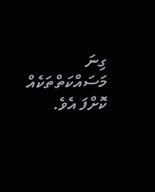ގިނަ މަސައްކަތްތަކެއް ކޮށްފަ އެވެ.